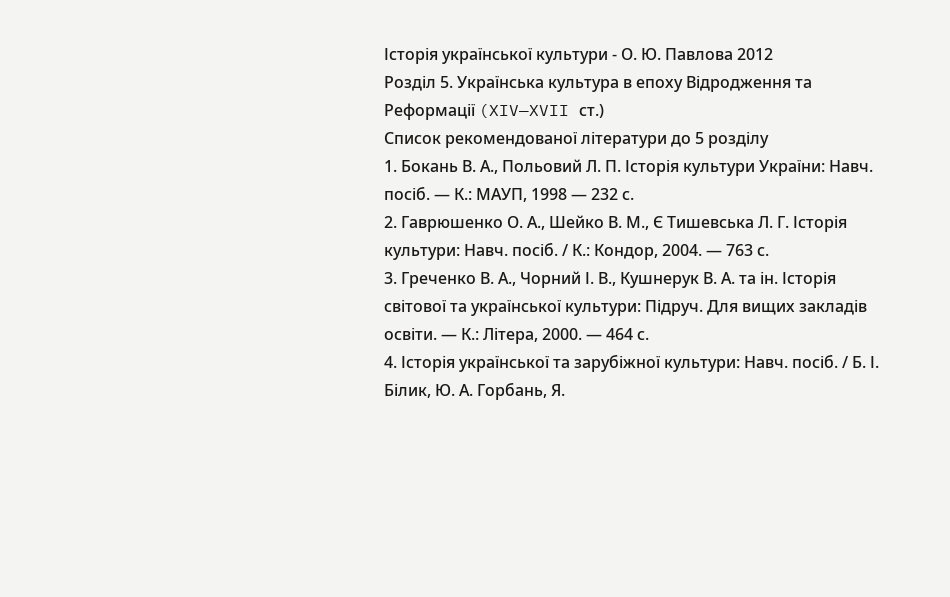Історія української культури - О. Ю. Павлова 2012
Розділ 5. Українська культура в епоху Відродження та Реформації (XIV—XVII ст.)
Список рекомендованої літератури до 5 розділу
1. Бокань В. А., Польовий Л. П. Історія культури України: Навч. посіб. — К.: МАУП, 1998 — 232 с.
2. Гаврюшенко О. А., Шейко В. М., Є Тишевська Л. Г. Історія культури: Навч. посіб. / К.: Кондор, 2004. — 763 с.
3. Греченко В. А., Чорний І. В., Кушнерук В. А. та ін. Історія світової та української культури: Підруч. Для вищих закладів освіти. — К.: Літера, 2000. — 464 с.
4. Історія української та зарубіжної культури: Навч. посіб. / Б. І. Білик, Ю. А. Горбань, Я.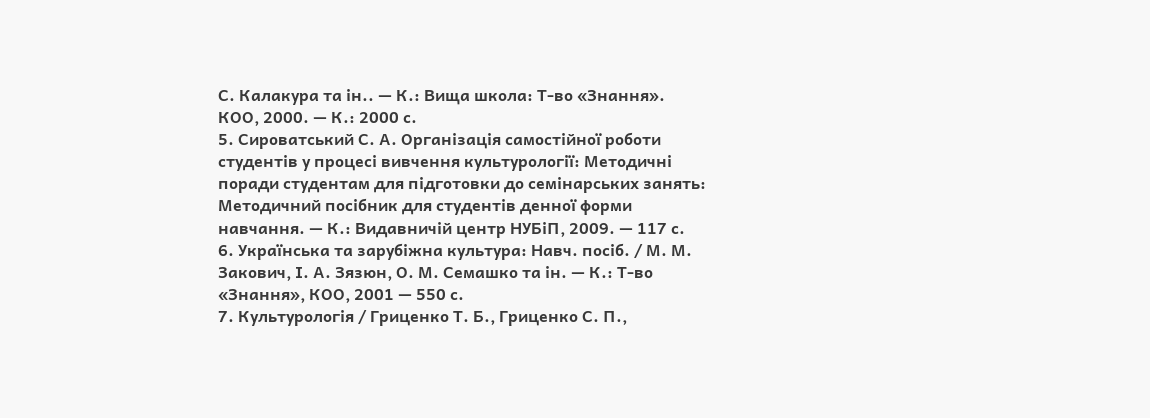С. Калакура та ін.. — К.: Вища школа: Т-во «Знання». КОО, 2000. — К.: 2000 с.
5. Сироватський С. А. Організація самостійної роботи студентів у процесі вивчення культурології: Методичні поради студентам для підготовки до семінарських занять: Методичний посібник для студентів денної форми навчання. — К.: Видавничій центр НУБіП, 2009. — 117 с.
6. Українська та зарубіжна культура: Навч. посіб. / М. М. Закович, І. А. Зязюн, О. М. Семашко та ін. — К.: Т-во «Знання», КОО, 2001 — 550 с.
7. Культурологія / Гриценко Т. Б., Гриценко С. П.,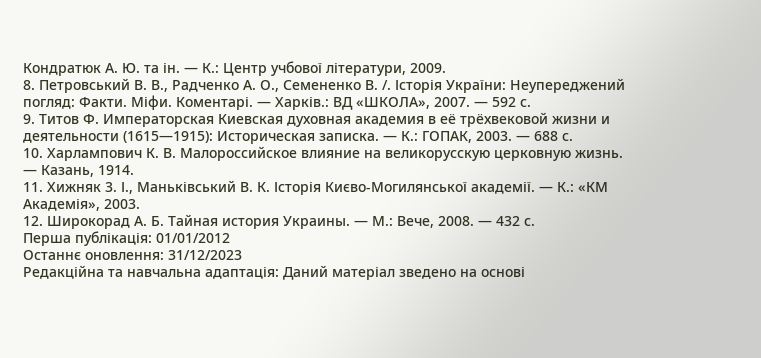Кондратюк А. Ю. та ін. — К.: Центр учбової літератури, 2009.
8. Петровський В. В., Радченко А. О., Семененко В. /. Історія України: Неупереджений погляд: Факти. Міфи. Коментарі. — Харків.: ВД «ШКОЛА», 2007. — 592 с.
9. Титов Ф. Императорская Киевская духовная академия в её трёхвековой жизни и деятельности (1615—1915): Историческая записка. — К.: ГОПАК, 2003. — 688 с.
10. Харлампович К. В. Малороссийское влияние на великорусскую церковную жизнь. — Казань, 1914.
11. Хижняк 3. І., Маньківський В. К. Історія Києво-Могилянської академії. — К.: «КМ Академія», 2003.
12. Широкорад А. Б. Тайная история Украины. — М.: Вече, 2008. — 432 с.
Перша публікація: 01/01/2012
Останнє оновлення: 31/12/2023
Редакційна та навчальна адаптація: Даний матеріал зведено на основі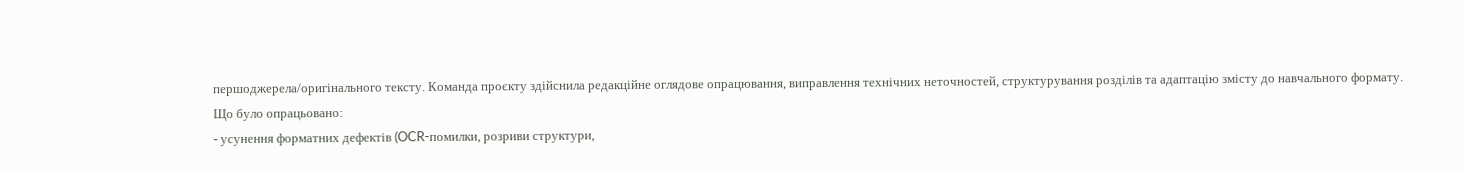першоджерела/оригінального тексту. Команда проєкту здійснила редакційне оглядове опрацювання, виправлення технічних неточностей, структурування розділів та адаптацію змісту до навчального формату.
Що було опрацьовано:
- усунення форматних дефектів (OCR-помилки, розриви структури,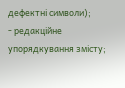дефектні символи);
- редакційне упорядкування змісту;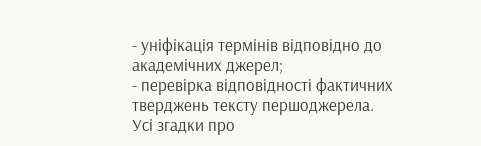- уніфікація термінів відповідно до академічних джерел;
- перевірка відповідності фактичних тверджень тексту першоджерела.
Усі згадки про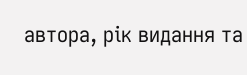автора, рік видання та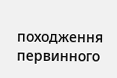походження первинного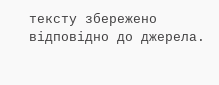тексту збережено відповідно до джерела.